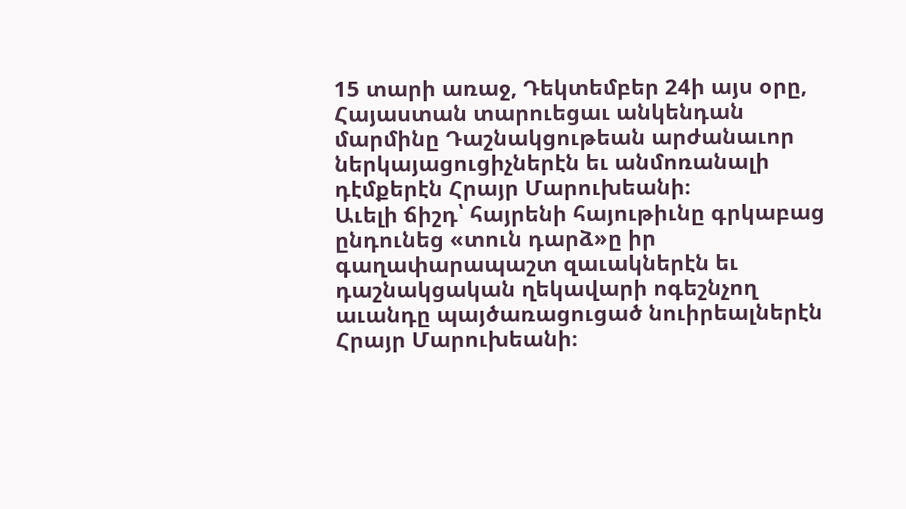15 տարի առաջ, Դեկտեմբեր 24ի այս օրը, Հայաստան տարուեցաւ անկենդան մարմինը Դաշնակցութեան արժանաւոր ներկայացուցիչներէն եւ անմոռանալի դէմքերէն Հրայր Մարուխեանի։
Աւելի ճիշդ՝ հայրենի հայութիւնը գրկաբաց ընդունեց «տուն դարձ»ը իր գաղափարապաշտ զաւակներէն եւ դաշնակցական ղեկավարի ոգեշնչող աւանդը պայծառացուցած նուիրեալներէն Հրայր Մարուխեանի։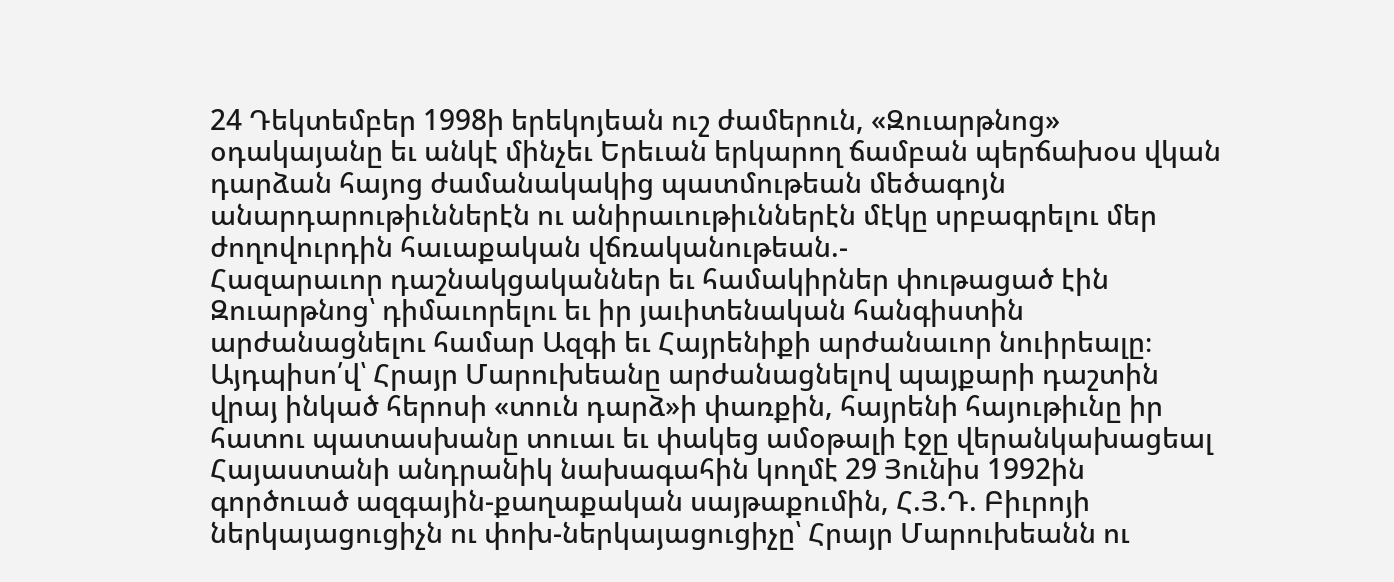24 Դեկտեմբեր 1998ի երեկոյեան ուշ ժամերուն, «Զուարթնոց» օդակայանը եւ անկէ մինչեւ Երեւան երկարող ճամբան պերճախօս վկան դարձան հայոց ժամանակակից պատմութեան մեծագոյն անարդարութիւններէն ու անիրաւութիւններէն մէկը սրբագրելու մեր ժողովուրդին հաւաքական վճռականութեան.-
Հազարաւոր դաշնակցականներ եւ համակիրներ փութացած էին Զուարթնոց՝ դիմաւորելու եւ իր յաւիտենական հանգիստին արժանացնելու համար Ազգի եւ Հայրենիքի արժանաւոր նուիրեալը։ Այդպիսո՛վ՝ Հրայր Մարուխեանը արժանացնելով պայքարի դաշտին վրայ ինկած հերոսի «տուն դարձ»ի փառքին, հայրենի հայութիւնը իր հատու պատասխանը տուաւ եւ փակեց ամօթալի էջը վերանկախացեալ Հայաստանի անդրանիկ նախագահին կողմէ 29 Յունիս 1992ին գործուած ազգային-քաղաքական սայթաքումին, Հ.Յ.Դ. Բիւրոյի ներկայացուցիչն ու փոխ-ներկայացուցիչը՝ Հրայր Մարուխեանն ու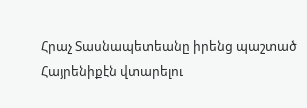Հրաչ Տասնապետեանը իրենց պաշտած Հայրենիքէն վտարելու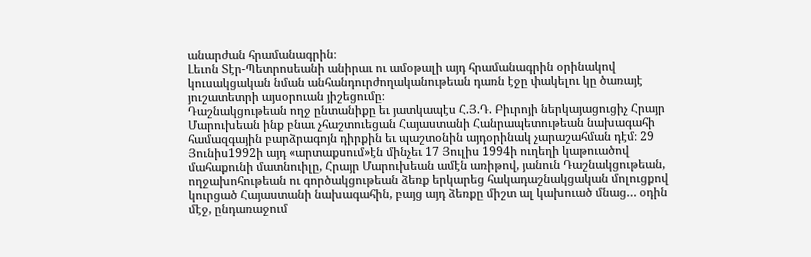անարժան հրամանագրին։
Լեւոն Տէր-Պետրոսեանի անիրաւ ու ամօթալի այդ հրամանագրին օրինակով կուսակցական նման անհանդուրժողականութեան դառն էջը փակելու կը ծառայէ յուշատետրի այսօրուան յիշեցումը։
Դաշնակցութեան ողջ ընտանիքը եւ յատկապէս Հ.Յ.Դ. Բիւրոյի ներկայացուցիչ Հրայր Մարուխեան ինք բնաւ չհաշտուեցան Հայաստանի Հանրապետութեան նախագահի համազգային բարձրագոյն դիրքին եւ պաշտօնին այդօրինակ չարաշահման դէմ։ 29 Յունիս1992ի այդ «արտաքսում»էն մինչեւ 17 Յուլիս 1994ի ուղեղի կաթուածով մահաքունի մատնուիլը, Հրայր Մարուխեան ամէն առիթով, յանուն Դաշնակցութեան, ողջախոհութեան ու գործակցութեան ձեռք երկարեց հակադաշնակցական մոլուցքով կուրցած Հայաստանի նախագահին, բայց այդ ձեռքը միշտ ալ կախուած մնաց… օդին մէջ, ընդառաջում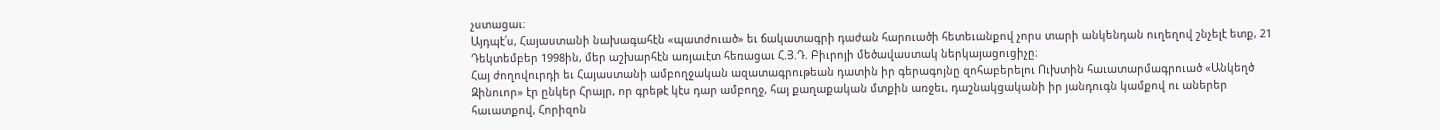չստացաւ։
Այդպէ՛ս, Հայաստանի նախագահէն «պատժուած» եւ ճակատագրի դաժան հարուածի հետեւանքով չորս տարի անկենդան ուղեղով շնչելէ ետք, 21 Դեկտեմբեր 1998ին, մեր աշխարհէն առյաւէտ հեռացաւ Հ.Յ.Դ. Բիւրոյի մեծավաստակ ներկայացուցիչը։
Հայ ժողովուրդի եւ Հայաստանի ամբողջական ազատագրութեան դատին իր գերագոյնը զոհաբերելու Ուխտին հաւատարմագրուած «Անկեղծ Զինուոր» էր ընկեր Հրայր, որ գրեթէ կէս դար ամբողջ, հայ քաղաքական մտքին առջեւ, դաշնակցականի իր յանդուգն կամքով ու աներեր հաւատքով, Հորիզոն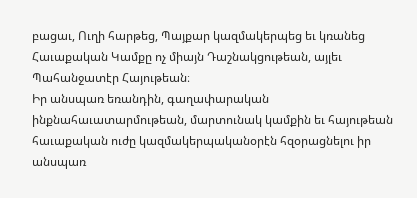բացաւ, Ուղի հարթեց, Պայքար կազմակերպեց եւ կռանեց Հաւաքական Կամքը ոչ միայն Դաշնակցութեան, այլեւ Պահանջատէր Հայութեան։
Իր անսպառ եռանդին, գաղափարական ինքնահաւատարմութեան, մարտունակ կամքին եւ հայութեան հաւաքական ուժը կազմակերպականօրէն հզօրացնելու իր անսպառ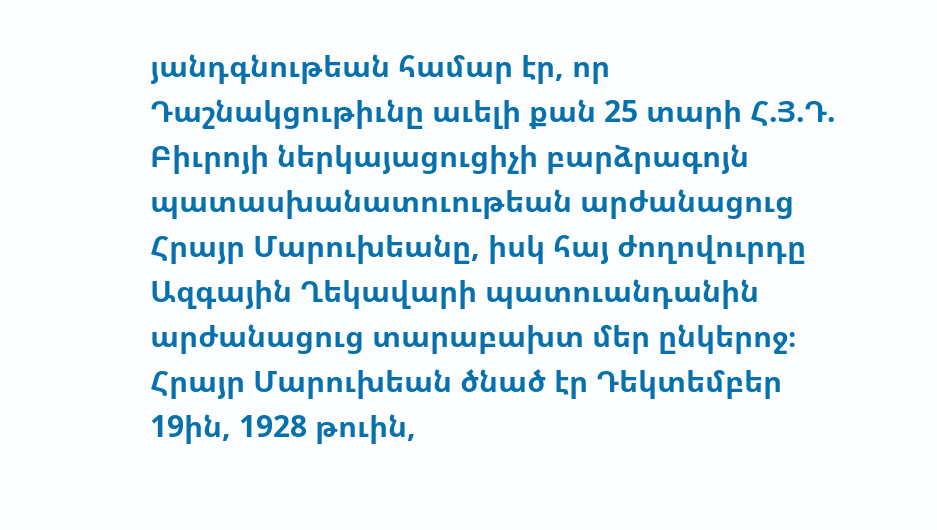յանդգնութեան համար էր, որ Դաշնակցութիւնը աւելի քան 25 տարի Հ.Յ.Դ. Բիւրոյի ներկայացուցիչի բարձրագոյն պատասխանատուութեան արժանացուց Հրայր Մարուխեանը, իսկ հայ ժողովուրդը Ազգային Ղեկավարի պատուանդանին արժանացուց տարաբախտ մեր ընկերոջ։
Հրայր Մարուխեան ծնած էր Դեկտեմբեր 19ին, 1928 թուին,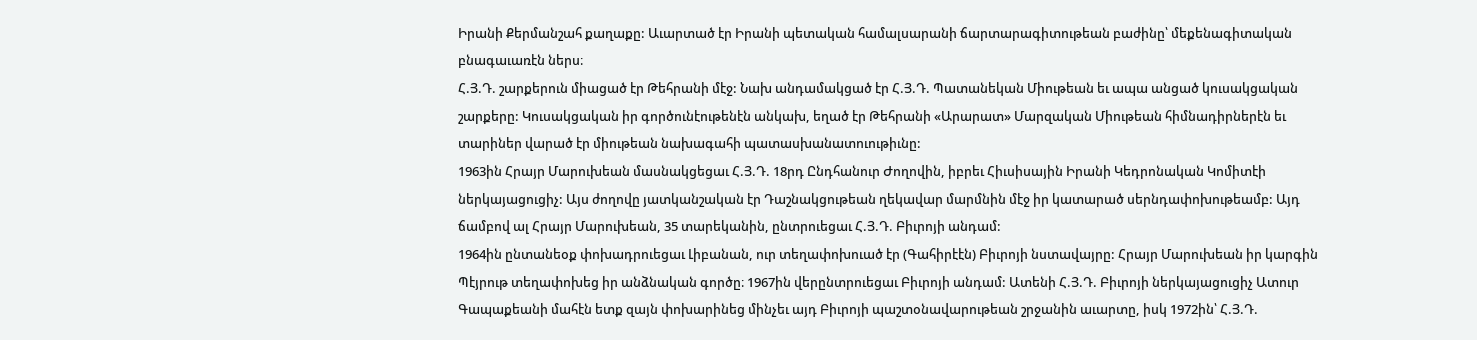Իրանի Քերմանշահ քաղաքը: Աւարտած էր Իրանի պետական համալսարանի ճարտարագիտութեան բաժինը՝ մեքենագիտական բնագաւառէն ներս։
Հ.Յ.Դ. շարքերուն միացած էր Թեհրանի մէջ: Նախ անդամակցած էր Հ.Յ.Դ. Պատանեկան Միութեան եւ ապա անցած կուսակցական շարքերը: Կուսակցական իր գործունէութենէն անկախ, եղած էր Թեհրանի «Արարատ» Մարզական Միութեան հիմնադիրներէն եւ տարիներ վարած էր միութեան նախագահի պատասխանատուութիւնը:
1963ին Հրայր Մարուխեան մասնակցեցաւ Հ.Յ.Դ. 18րդ Ընդհանուր Ժողովին, իբրեւ Հիւսիսային Իրանի Կեդրոնական Կոմիտէի ներկայացուցիչ: Այս ժողովը յատկանշական էր Դաշնակցութեան ղեկավար մարմնին մէջ իր կատարած սերնդափոխութեամբ: Այդ ճամբով ալ Հրայր Մարուխեան, 35 տարեկանին, ընտրուեցաւ Հ.Յ.Դ. Բիւրոյի անդամ:
1964ին ընտանեօք փոխադրուեցաւ Լիբանան, ուր տեղափոխուած էր (Գահիրէէն) Բիւրոյի նստավայրը: Հրայր Մարուխեան իր կարգին Պէյրութ տեղափոխեց իր անձնական գործը։ 1967ին վերընտրուեցաւ Բիւրոյի անդամ: Ատենի Հ.Յ.Դ. Բիւրոյի ներկայացուցիչ Ատուր Գապաքեանի մահէն ետք զայն փոխարինեց մինչեւ այդ Բիւրոյի պաշտօնավարութեան շրջանին աւարտը, իսկ 1972ին՝ Հ.Յ.Դ.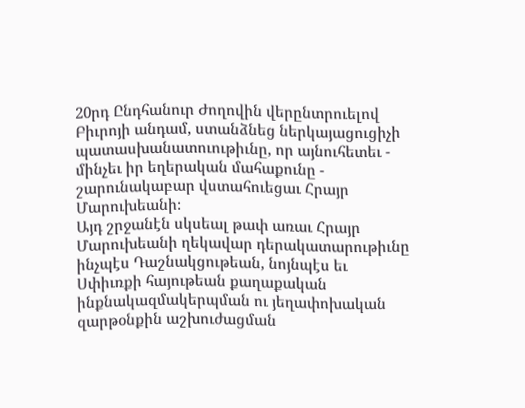20րդ Ընդհանուր Ժողովին վերընտրուելով Բիւրոյի անդամ, ստանձնեց ներկայացուցիչի պատասխանատուութիւնը, որ այնուհետեւ - մինչեւ իր եղերական մահաքունը - շարունակաբար վստահուեցաւ Հրայր Մարուխեանի։
Այդ շրջանէն սկսեալ թափ առաւ Հրայր Մարուխեանի ղեկավար դերակատարութիւնը ինչպէս Դաշնակցութեան, նոյնպէս եւ Սփիւռքի հայութեան քաղաքական ինքնակազմակերպման ու յեղափոխական զարթօնքին աշխուժացման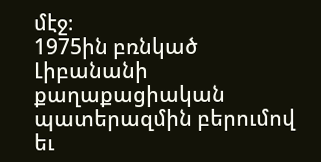մէջ։
1975ին բռնկած Լիբանանի քաղաքացիական պատերազմին բերումով եւ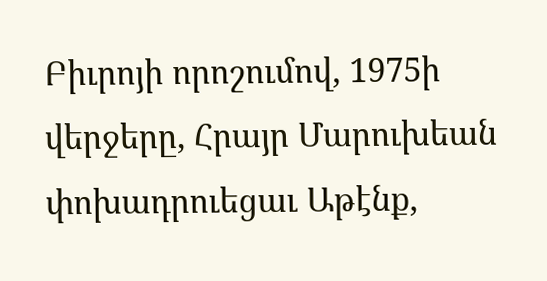Բիւրոյի որոշումով, 1975ի վերջերը, Հրայր Մարուխեան փոխադրուեցաւ Աթէնք,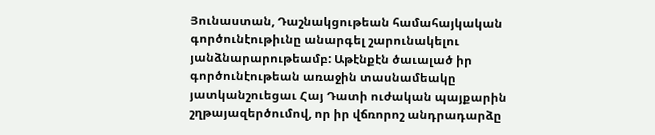Յունաստան, Դաշնակցութեան համահայկական գործունէութիւնը անարգել շարունակելու յանձնարարութեամբ: Աթէնքէն ծաւալած իր գործունէութեան առաջին տասնամեակը յատկանշուեցաւ Հայ Դատի ուժական պայքարին շղթայազերծումով, որ իր վճռորոշ անդրադարձը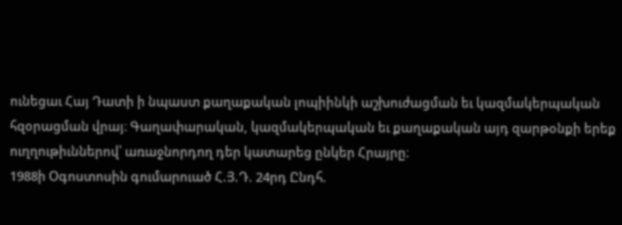ունեցաւ Հայ Դատի ի նպաստ քաղաքական լոպիինկի աշխուժացման եւ կազմակերպական հզօրացման վրայ։ Գաղափարական, կազմակերպական եւ քաղաքական այդ զարթօնքի երեք ուղղութիւններով՝ առաջնորդող դեր կատարեց ընկեր Հրայրը։
1988ի Օգոստոսին գումարուած Հ.Յ.Դ. 24րդ Ընդհ.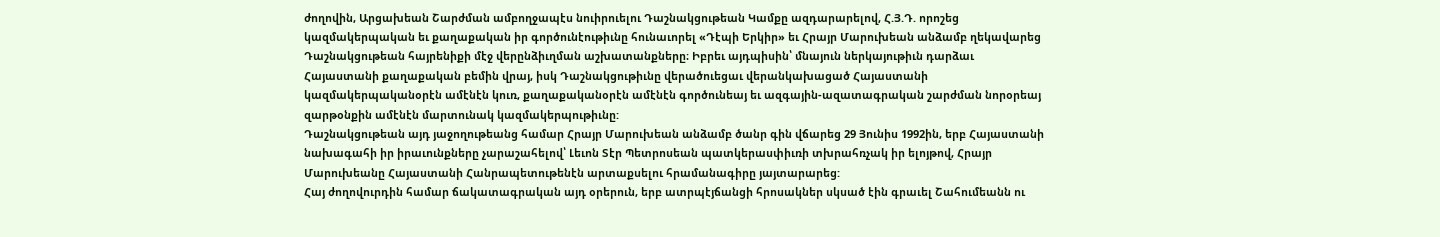ժողովին, Արցախեան Շարժման ամբողջապէս նուիրուելու Դաշնակցութեան Կամքը ազդարարելով, Հ.Յ.Դ. որոշեց կազմակերպական եւ քաղաքական իր գործունէութիւնը հունաւորել «Դէպի Երկիր» եւ Հրայր Մարուխեան անձամբ ղեկավարեց Դաշնակցութեան հայրենիքի մէջ վերընձիւղման աշխատանքները։ Իբրեւ այդպիսին՝ մնայուն ներկայութիւն դարձաւ Հայաստանի քաղաքական բեմին վրայ, իսկ Դաշնակցութիւնը վերածուեցաւ վերանկախացած Հայաստանի կազմակերպականօրէն ամէնէն կուռ, քաղաքականօրէն ամէնէն գործունեայ եւ ազգային-ազատագրական շարժման նորօրեայ զարթօնքին ամէնէն մարտունակ կազմակերպութիւնը:
Դաշնակցութեան այդ յաջողութեանց համար Հրայր Մարուխեան անձամբ ծանր գին վճարեց 29 Յունիս 1992ին, երբ Հայաստանի նախագահի իր իրաւունքները չարաշահելով՝ Լեւոն Տէր Պետրոսեան պատկերասփիւռի տխրահռչակ իր ելոյթով, Հրայր Մարուխեանը Հայաստանի Հանրապետութենէն արտաքսելու հրամանագիրը յայտարարեց:
Հայ ժողովուրդին համար ճակատագրական այդ օրերուն, երբ ատրպէյճանցի հրոսակներ սկսած էին գրաւել Շահումեանն ու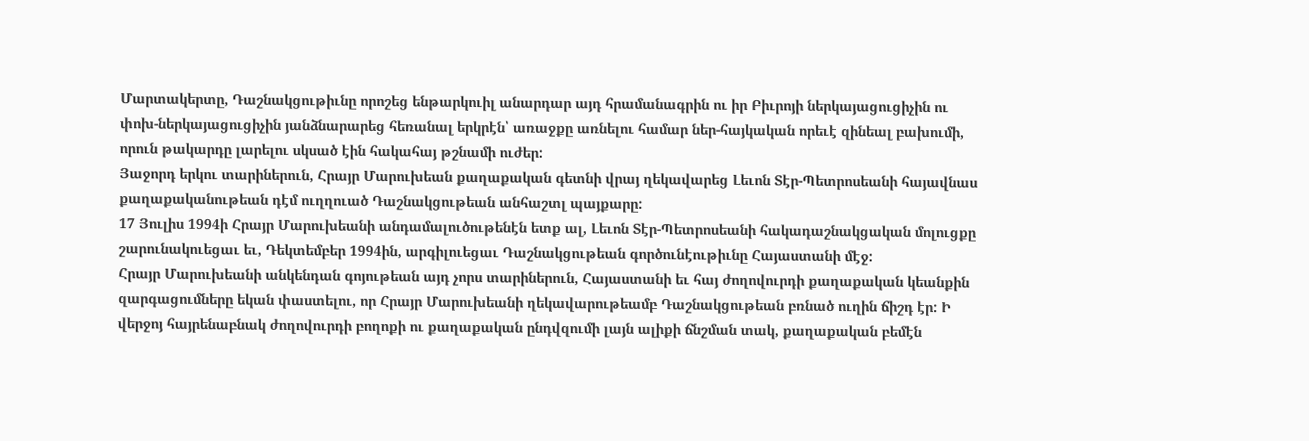Մարտակերտը, Դաշնակցութիւնը որոշեց ենթարկուիլ անարդար այդ հրամանագրին ու իր Բիւրոյի ներկայացուցիչին ու փոխ-ներկայացուցիչին յանձնարարեց հեռանալ երկրէն՝ առաջքը առնելու համար ներ-հայկական որեւէ զինեալ բախումի, որուն թակարդը լարելու սկսած էին հակահայ թշնամի ուժեր:
Յաջորդ երկու տարիներուն, Հրայր Մարուխեան քաղաքական գետնի վրայ ղեկավարեց Լեւոն Տէր-Պետրոսեանի հայավնաս քաղաքականութեան դէմ ուղղուած Դաշնակցութեան անհաշտլ պայքարը:
17 Յուլիս 1994ի Հրայր Մարուխեանի անդամալուծութենէն ետք ալ, Լեւոն Տէր-Պետրոսեանի հակադաշնակցական մոլուցքը շարունակուեցաւ եւ, Դեկտեմբեր 1994ին, արգիլուեցաւ Դաշնակցութեան գործունէութիւնը Հայաստանի մէջ:
Հրայր Մարուխեանի անկենդան գոյութեան այդ չորս տարիներուն, Հայաստանի եւ հայ ժողովուրդի քաղաքական կեանքին զարգացումները եկան փաստելու, որ Հրայր Մարուխեանի ղեկավարութեամբ Դաշնակցութեան բռնած ուղին ճիշդ էր: Ի վերջոյ հայրենաբնակ ժողովուրդի բողոքի ու քաղաքական ընդվզումի լայն ալիքի ճնշման տակ, քաղաքական բեմէն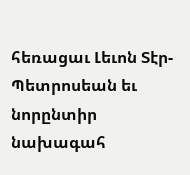հեռացաւ Լեւոն Տէր-Պետրոսեան եւ նորընտիր նախագահ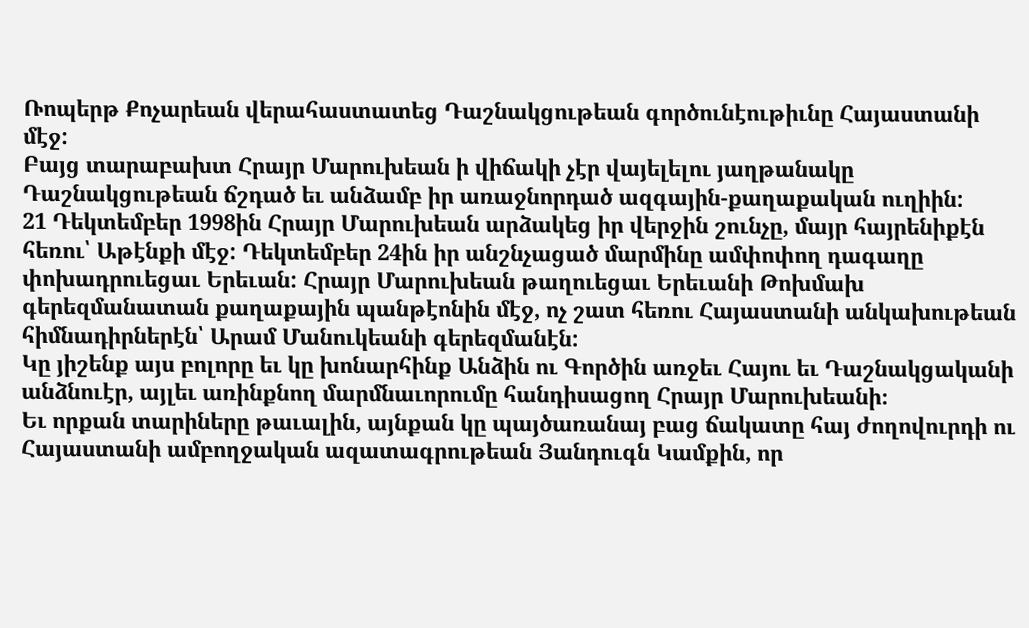Ռոպերթ Քոչարեան վերահաստատեց Դաշնակցութեան գործունէութիւնը Հայաստանի մէջ:
Բայց տարաբախտ Հրայր Մարուխեան ի վիճակի չէր վայելելու յաղթանակը Դաշնակցութեան ճշդած եւ անձամբ իր առաջնորդած ազգային-քաղաքական ուղիին:
21 Դեկտեմբեր 1998ին Հրայր Մարուխեան արձակեց իր վերջին շունչը, մայր հայրենիքէն հեռու՝ Աթէնքի մէջ: Դեկտեմբեր 24ին իր անշնչացած մարմինը ամփոփող դագաղը փոխադրուեցաւ Երեւան: Հրայր Մարուխեան թաղուեցաւ Երեւանի Թոխմախ գերեզմանատան քաղաքային պանթէոնին մէջ, ոչ շատ հեռու Հայաստանի անկախութեան հիմնադիրներէն՝ Արամ Մանուկեանի գերեզմանէն:
Կը յիշենք այս բոլորը եւ կը խոնարհինք Անձին ու Գործին առջեւ Հայու եւ Դաշնակցականի անձնուէր, այլեւ առինքնող մարմնաւորումը հանդիսացող Հրայր Մարուխեանի։
Եւ որքան տարիները թաւալին, այնքան կը պայծառանայ բաց ճակատը հայ ժողովուրդի ու Հայաստանի ամբողջական ազատագրութեան Յանդուգն Կամքին, որ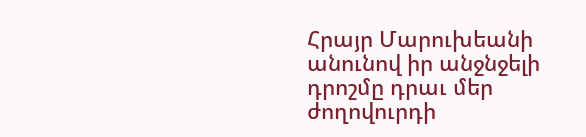Հրայր Մարուխեանի անունով իր անջնջելի դրոշմը դրաւ մեր ժողովուրդի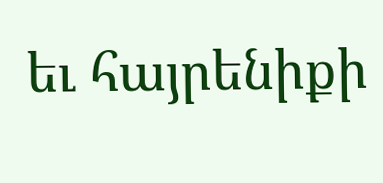եւ հայրենիքի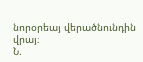նորօրեայ վերածնունդին վրայ։
Ն.